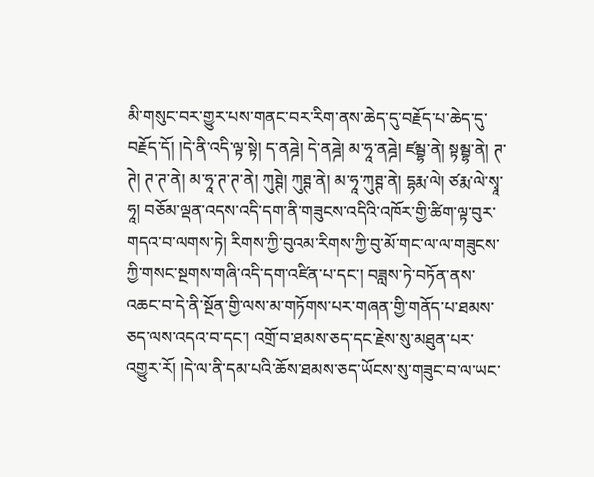མི་གསུང་བར་གྱུར་པས་གནང་བར་རིག་ནས་ཆེད་དུ་བརྗོད་པ་ཆེད་དུ་བརྗོད་དོ། །དེ་ནི་འདི་ལྟ་སྟེ། ད་ནཌྜེ། དེ་ནཌྜེ། མ་ཧཱ་ནཌྜེ། ཛམྦྷ་ནེ། སྟམྦྷ་ནེ། ཊ་ཊེ། ཊ་ཊ་ནེ། མ་ཧཱ་ཊ་ཊ་ནེ། ཀུཊྚེ། ཀུཊྚ་ནེ། མ་ཧཱ་ཀུཊྚ་ནེ། དྷརྨ་ལེ། ཙརྨ་ལེ་སྭཱ་ཧཱ། བཅོམ་ལྡན་འདས་འདི་དག་ནི་གཟུངས་འདིའི་འཁོར་གྱི་ཚིག་ལྟ་བུར་གདའ་བ་ལགས་ཏེ། རིགས་ཀྱི་བུའམ་རིགས་ཀྱི་བུ་མོ་གང་ལ་ལ་གཟུངས་ཀྱི་གསང་སྔགས་གཞི་འདི་དག་འཛིན་པ་དང་། བཟླས་ཏེ་བཏོན་ནས་འཆང་བ་དེ་ནི་སྔོན་གྱི་ལས་མ་གཏོགས་པར་གཞན་གྱི་གནོད་པ་ཐམས་ཅད་ལས་འདའ་བ་དང་། འགྲོ་བ་ཐམས་ཅད་དང་རྗེས་སུ་མཐུན་པར་འགྱུར་རོ། །དེ་ལ་ནི་དམ་པའི་ཆོས་ཐམས་ཅད་ཡོངས་སུ་གཟུང་བ་ལ་ཡང་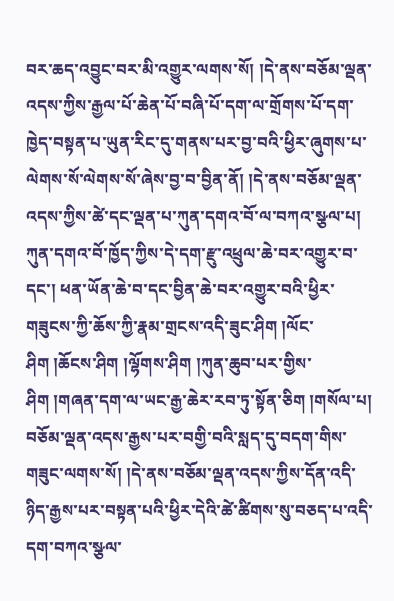བར་ཆད་འབྱུང་བར་མི་འགྱུར་ལགས་སོ། །དེ་ནས་བཅོམ་ལྡན་འདས་ཀྱིས་རྒྱལ་པོ་ཆེན་པོ་བཞི་པོ་དག་ལ་གྲོགས་པོ་དག་ཁྱེད་བསྟན་པ་ཡུན་རིང་དུ་གནས་པར་བྱ་བའི་ཕྱིར་ཞུགས་པ་ལེགས་སོ་ལེགས་སོ་ཞེས་བྱ་བ་བྱིན་ནོ། །དེ་ནས་བཅོམ་ལྡན་འདས་ཀྱིས་ཚེ་དང་ལྡན་པ་ཀུན་དགའ་བོ་ལ་བཀའ་སྩལ་པ། ཀུན་དགའ་བོ་ཁྱོད་ཀྱིས་དེ་དག་རྫུ་འཕྲུལ་ཆེ་བར་འགྱུར་བ་དང་། ཕན་ཡོན་ཆེ་བ་དང་བྱིན་ཆེ་བར་འགྱུར་བའི་ཕྱིར་གཟུངས་ཀྱི་ཆོས་ཀྱི་རྣམ་གྲངས་འདི་ཟུང་ཤིག །ལོང་ཤིག །ཆོངས་ཤིག །ལྷོགས་ཤིག །ཀུན་ཆུབ་པར་གྱིས་ཤིག །གཞན་དག་ལ་ཡང་རྒྱ་ཆེར་རབ་ཏུ་སྟོན་ཅིག །གསོལ་པ། བཅོམ་ལྡན་འདས་རྒྱས་པར་བགྱི་བའི་སླད་དུ་བདག་གིས་གཟུང་ལགས་སོ། །དེ་ནས་བཅོམ་ལྡན་འདས་ཀྱིས་དོན་འདི་ཉིད་རྒྱས་པར་བསྟན་པའི་ཕྱིར་དེའི་ཚེ་ཚིགས་སུ་བཅད་པ་འདི་དག་བཀའ་སྩལ་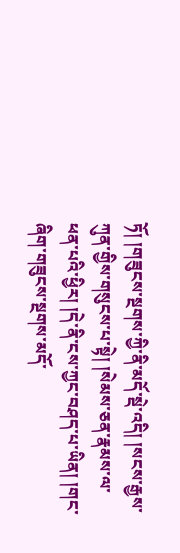ཏོ། །གཟུངས་སྔགས་ཀྱི་ནི་མདོ་སྡེ་འདི། །སངས་རྒྱས་ཀུན་གྱིས་གསུངས་པ་སྟེ། །སེམས་ཅན་རྣམས་ལ་ཕན་པའི་ཕྱིར། །དེ་ནི་ངས་ཀྱང་བཤད་པ་ཡིན། །གང་ཞིག་གཟུངས་སྔགས་མདོ་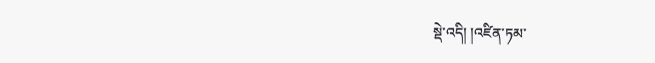སྡེ་འདི། །འཛིན་ཏམ་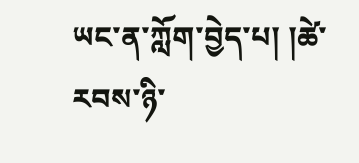ཡང་ན་ཀློག་བྱེད་པ། །ཚེ་རབས་ཉི་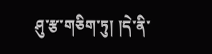ཤུ་རྩ་གཅིག་ཏུ། །དེ་ནི་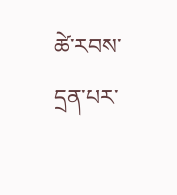ཚེ་རབས་དྲན་པར་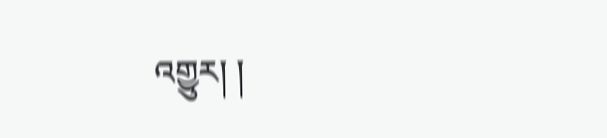འགྱུར། །